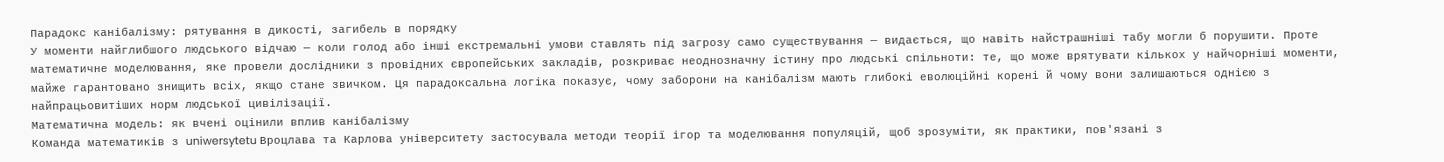Парадокс канібалізму: рятування в дикості, загибель в порядку
У моменти найглибшого людського відчаю — коли голод або інші екстремальні умови ставлять під загрозу само существування — видається, що навіть найстрашніші табу могли б порушити. Проте математичне моделювання, яке провели дослідники з провідних європейських закладів, розкриває неоднозначну істину про людські спільноти: те, що може врятувати кількох у найчорніші моменти, майже гарантовано знищить всіх, якщо стане звичком. Ця парадоксальна логіка показує, чому заборони на канібалізм мають глибокі еволюційні корені й чому вони залишаються однією з найпрацьовитіших норм людської цивілізації.
Математична модель: як вчені оцінили вплив канібалізму
Команда математиків з uniwersytetu Вроцлава та Карлова університету застосувала методи теорії ігор та моделювання популяцій, щоб зрозуміти, як практики, пов'язані з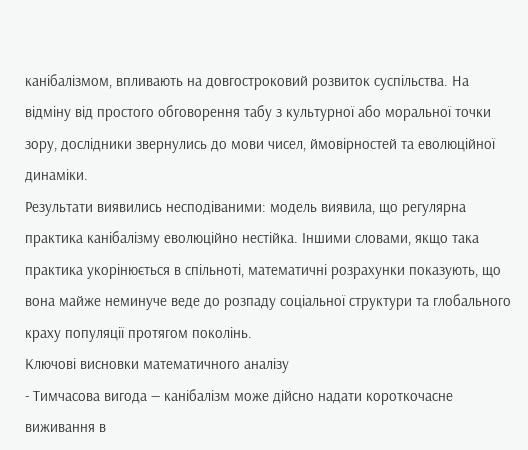канібалізмом, впливають на довгостроковий розвиток суспільства. На відміну від простого обговорення табу з культурної або моральної точки зору, дослідники звернулись до мови чисел, ймовірностей та еволюційної динаміки.
Результати виявились несподіваними: модель виявила, що регулярна практика канібалізму еволюційно нестійка. Іншими словами, якщо така практика укорінюється в спільноті, математичні розрахунки показують, що вона майже неминуче веде до розпаду соціальної структури та глобального краху популяції протягом поколінь.
Ключові висновки математичного аналізу
- Тимчасова вигода — канібалізм може дійсно надати короткочасне виживання в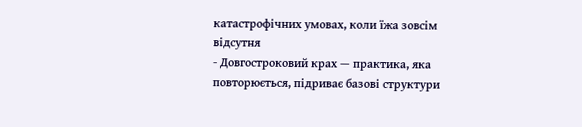катастрофічних умовах, коли їжа зовсім відсутня
- Довгостроковий крах — практика, яка повторюється, підриває базові структури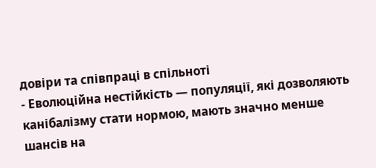довіри та співпраці в спільноті
- Еволюційна нестійкість — популяції, які дозволяють канібалізму стати нормою, мають значно менше шансів на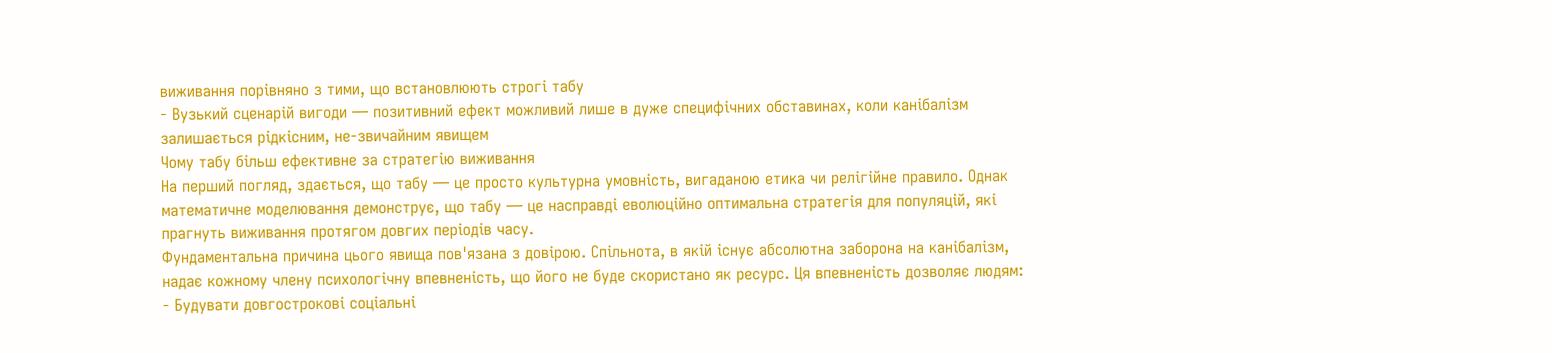виживання порівняно з тими, що встановлюють строгі табу
- Вузький сценарій вигоди — позитивний ефект можливий лише в дуже специфічних обставинах, коли канібалізм залишається рідкісним, не-звичайним явищем
Чому табу більш ефективне за стратегію виживання
На перший погляд, здається, що табу — це просто культурна умовність, вигаданою етика чи релігійне правило. Однак математичне моделювання демонструє, що табу — це насправді еволюційно оптимальна стратегія для популяцій, які прагнуть виживання протягом довгих періодів часу.
Фундаментальна причина цього явища пов'язана з довірою. Спільнота, в якій існує абсолютна заборона на канібалізм, надає кожному члену психологічну впевненість, що його не буде скористано як ресурс. Ця впевненість дозволяє людям:
- Будувати довгострокові соціальні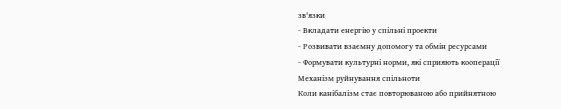зв'язки
- Вкладати енергію у спільні проекти
- Розвивати взаємну допомогу та обмін ресурсами
- Формувати культурні норми, які сприяють кооперації
Механізм руйнування спільноти
Коли канібалізм стає повторюваною або прийнятною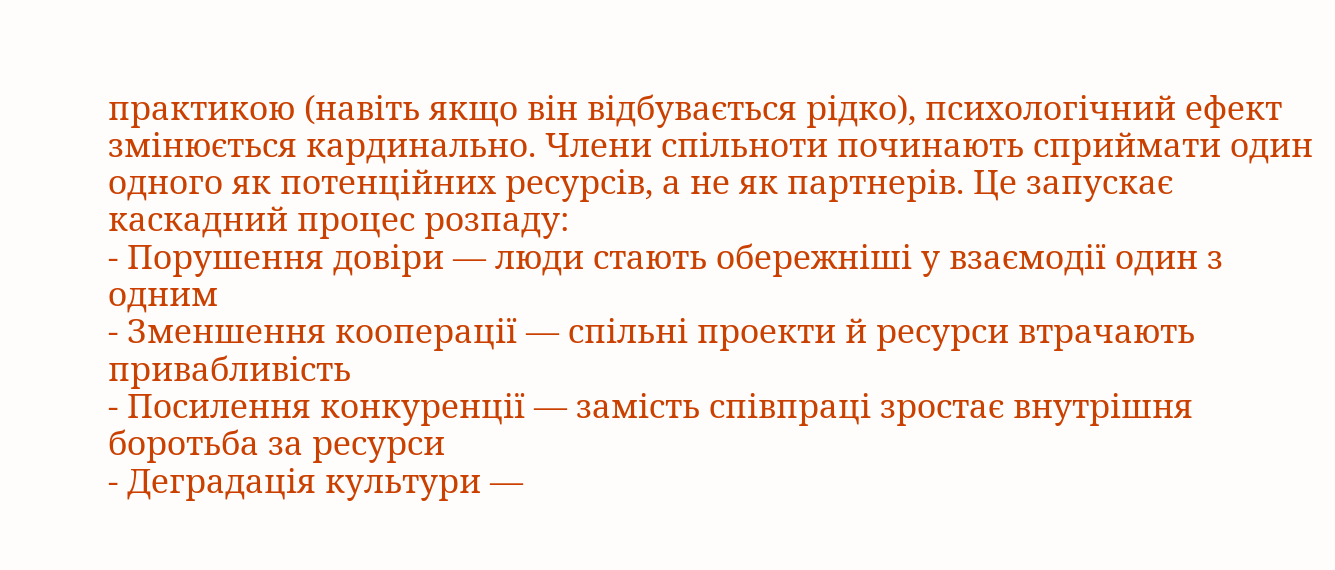практикою (навіть якщо він відбувається рідко), психологічний ефект змінюється кардинально. Члени спільноти починають сприймати один одного як потенційних ресурсів, а не як партнерів. Це запускає каскадний процес розпаду:
- Порушення довіри — люди стають обережніші у взаємодії один з одним
- Зменшення кооперації — спільні проекти й ресурси втрачають привабливість
- Посилення конкуренції — замість співпраці зростає внутрішня боротьба за ресурси
- Деградація культури —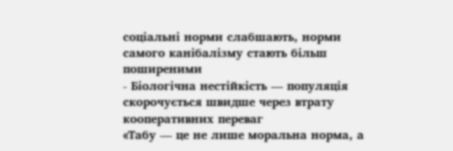соціальні норми слабшають, норми самого канібалізму стають більш поширеними
- Біологічна нестійкість — популяція скорочується швидше через втрату кооперативних переваг
«Табу — це не лише моральна норма, а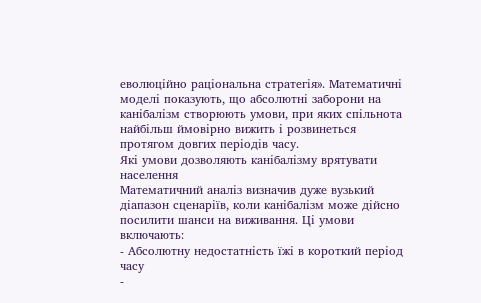еволюційно раціональна стратегія». Математичні моделі показують, що абсолютні заборони на канібалізм створюють умови, при яких спільнота найбільш ймовірно вижить і розвинеться протягом довгих періодів часу.
Які умови дозволяють канібалізму врятувати населення
Математичний аналіз визначив дуже вузький діапазон сценаріїв, коли канібалізм може дійсно посилити шанси на виживання. Ці умови включають:
- Абсолютну недостатність їжі в короткий період часу
-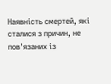Наявність смертей, які сталися з причин, не пов'язаних із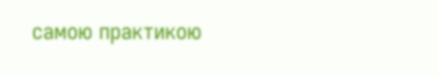самою практикою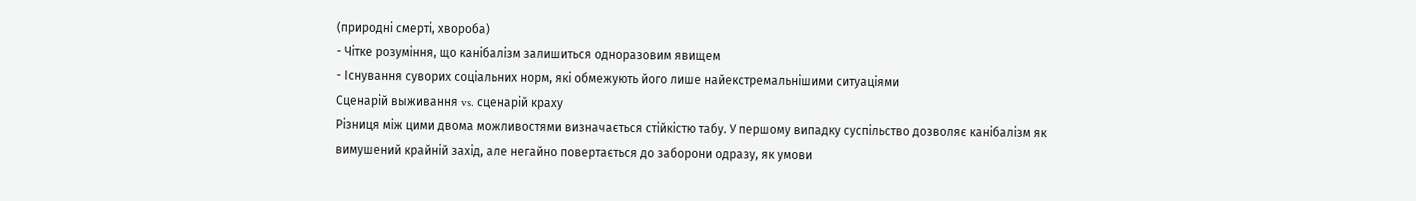(природні смерті, хвороба)
- Чітке розуміння, що канібалізм залишиться одноразовим явищем
- Існування суворих соціальних норм, які обмежують його лише найекстремальнішими ситуаціями
Сценарій выживання vs. сценарій краху
Різниця між цими двома можливостями визначається стійкістю табу. У першому випадку суспільство дозволяє канібалізм як вимушений крайній захід, але негайно повертається до заборони одразу, як умови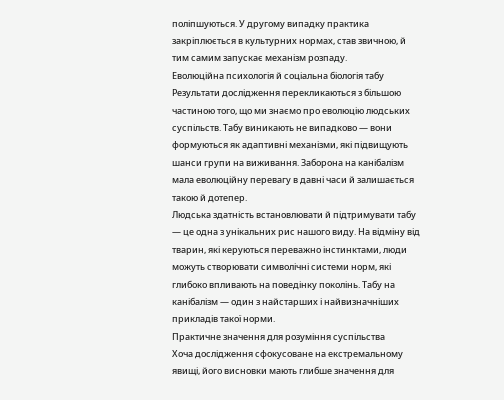поліпшуються. У другому випадку практика закріплюється в культурних нормах, став звичною, й тим самим запускає механізм розпаду.
Еволюційна психологія й соціальна біологія табу
Результати дослідження перекликаються з більшою частиною того, що ми знаємо про еволюцію людських суспільств. Табу виникають не випадково — вони формуються як адаптивні механізми, які підвищують шанси групи на виживання. Заборона на канібалізм мала еволюційну перевагу в давні часи й залишається такою й дотепер.
Людська здатність встановлювати й підтримувати табу — це одна з унікальних рис нашого виду. На відміну від тварин, які керуються переважно інстинктами, люди можуть створювати символічні системи норм, які глибоко впливають на поведінку поколінь. Табу на канібалізм — один з найстарших і найвизначніших прикладів такої норми.
Практичне значення для розуміння суспільства
Хоча дослідження сфокусоване на екстремальному явищі, його висновки мають глибше значення для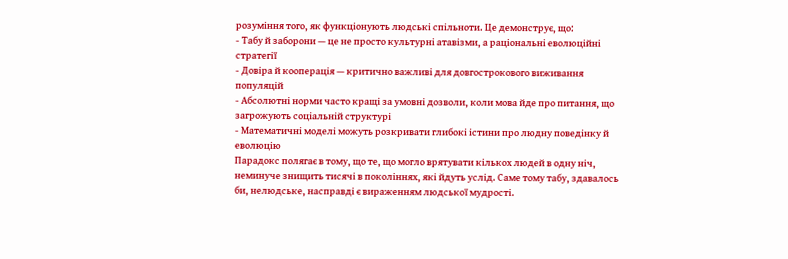розуміння того, як функціонують людські спільноти. Це демонструє, що:
- Табу й заборони — це не просто культурні атавізми, а раціональні еволюційні стратегії
- Довіра й кооперація — критично важливі для довгострокового виживання популяцій
- Абсолютні норми часто кращі за умовні дозволи, коли мова йде про питання, що загрожують соціальній структурі
- Математичні моделі можуть розкривати глибокі істини про людну поведінку й еволюцію
Парадокс полягає в тому, що те, що могло врятувати кількох людей в одну ніч, неминуче знищить тисячі в поколіннях, які йдуть услід. Саме тому табу, здавалось би, нелюдське, насправді є вираженням людської мудрості.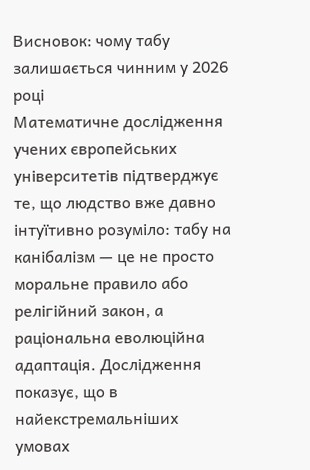Висновок: чому табу залишається чинним у 2026 році
Математичне дослідження учених європейських університетів підтверджує те, що людство вже давно інтуїтивно розуміло: табу на канібалізм — це не просто моральне правило або релігійний закон, а раціональна еволюційна адаптація. Дослідження показує, що в найекстремальніших умовах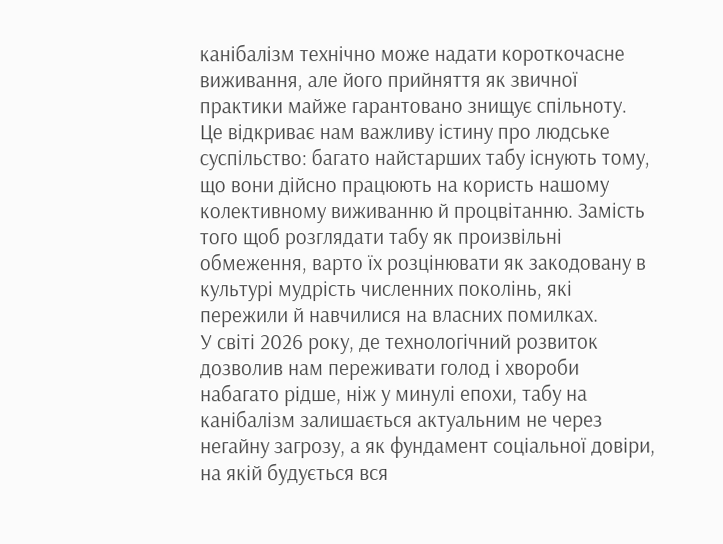канібалізм технічно може надати короткочасне виживання, але його прийняття як звичної практики майже гарантовано знищує спільноту.
Це відкриває нам важливу істину про людське суспільство: багато найстарших табу існують тому, що вони дійсно працюють на користь нашому колективному виживанню й процвітанню. Замість того щоб розглядати табу як произвільні обмеження, варто їх розцінювати як закодовану в культурі мудрість численних поколінь, які пережили й навчилися на власних помилках.
У світі 2026 року, де технологічний розвиток дозволив нам переживати голод і хвороби набагато рідше, ніж у минулі епохи, табу на канібалізм залишається актуальним не через негайну загрозу, а як фундамент соціальної довіри, на якій будується вся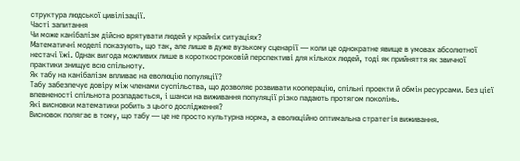структура людської цивілізації.
Часті запитання
Чи може канібалізм дійсно врятувати людей у крайніх ситуаціях?
Математичні моделі показують, що так, але лише в дуже вузькому сценарії — коли це однократне явище в умовах абсолютної нестачі їжі. Однак вигода можливих лише в короткостроковій перспективі для кількох людей, тоді як прийняття як звичної практики знищує всю спільноту.
Як табу на канібалізм впливає на еволюцію популяції?
Табу забезпечує довіру між членами суспільства, що дозволяє розвивати кооперацію, спільні проекти й обмін ресурсами. Без цієї впевненості спільнота розпадається, і шанси на виживання популяції різко падають протягом поколінь.
Які висновки математики робить з цього дослідження?
Висновок полягає в тому, що табу — це не просто культурна норма, а еволюційно оптимальна стратегія виживання.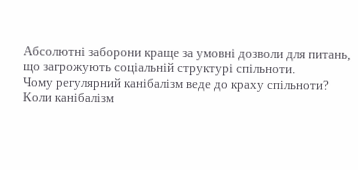Абсолютні заборони краще за умовні дозволи для питань, що загрожують соціальній структурі спільноти.
Чому регулярний канібалізм веде до краху спільноти?
Коли канібалізм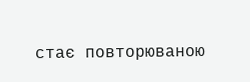стає повторюваною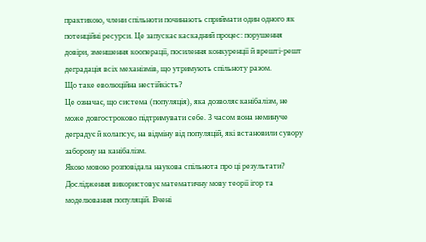практикою, члени спільноти починають сприймати один одного як потенційні ресурси. Це запускає каскадний процес: порушення довіри, зменшення кооперації, посилення конкуренції й врешті-решт деградація всіх механізмів, що утримують спільноту разом.
Що таке еволюційна нестійкість?
Це означає, що система (популяція), яка дозволяє канібалізм, не може довгостроково підтримувати себе. З часом вона неминуче деградує й колапсує, на відміну від популяцій, які встановили сувору заборону на канібалізм.
Якою мовою розповідала наукова спільнота про ці результати?
Дослідження використовує математичну мову теорії ігор та моделювання популяцій. Вчені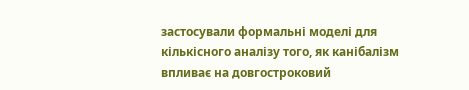застосували формальні моделі для кількісного аналізу того, як канібалізм впливає на довгостроковий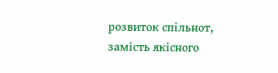розвиток спільнот, замість якісного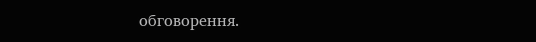обговорення.